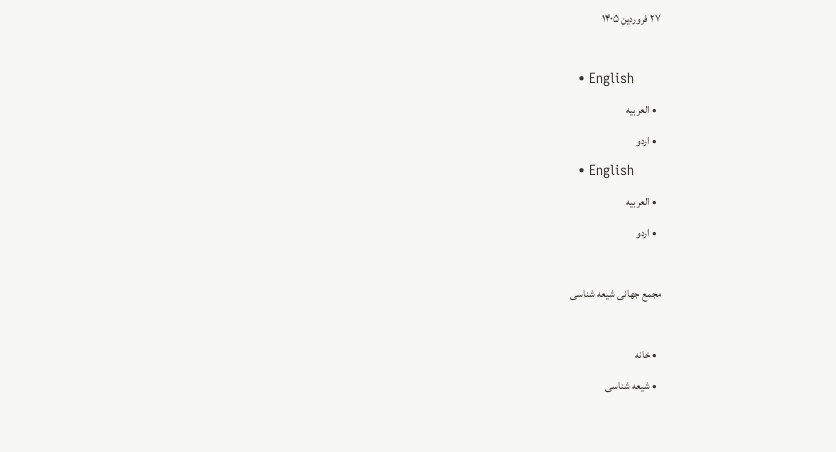۲۷ فروردین ۱۴۰۵

  • English
  • العربیه
  • اردو
  • English
  • العربیه
  • اردو

مجمع جهانی شیعه شناسی

  • خانه
  • شیعه شناسی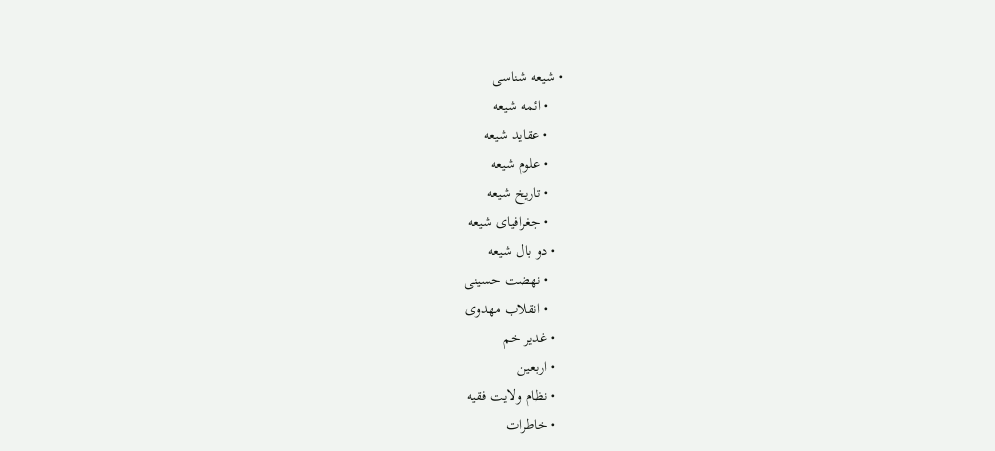• شیعه شناسی
    • ائمه شیعه
    • عقاید شیعه
    • علوم شیعه
    • تاریخ شیعه
    • جغرافیای شیعه
  • دو بال شیعه
    • نهضت حسینی
    • انقلاب مهدوی
  • غدیر خم
  • اربعین
  • نظام ولایت فقیه
  • خاطرات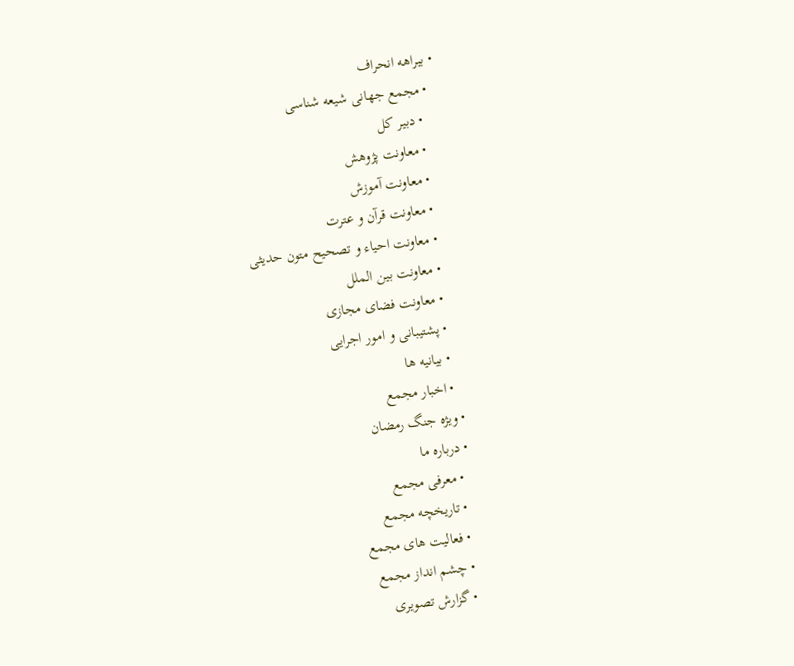• بیراهه انحراف
  • مجمع جهانی شیعه شناسی
    • دبیر کل
    • معاونت پژوهش
    • معاونت آموزش
    • معاونت قرآن و عترت
    • معاونت احیاء و تصحیح متون حدیثی
    • معاونت بین الملل
    • معاونت فضای مجازی
    • پشتیبانی و امور اجرایی
    • بیانیه ها
    • اخبار مجمع
  • ویژه جنگ رمضان
  • درباره ما
    • معرفی مجمع
    • تاریخچه مجمع
    • فعالیت های مجمع
    • چشم انداز مجمع
    • گزارش تصویری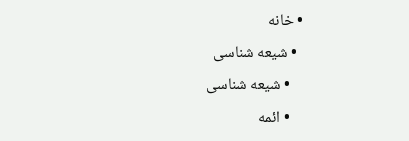• خانه
  • شیعه شناسی
    • شیعه شناسی
    • ائمه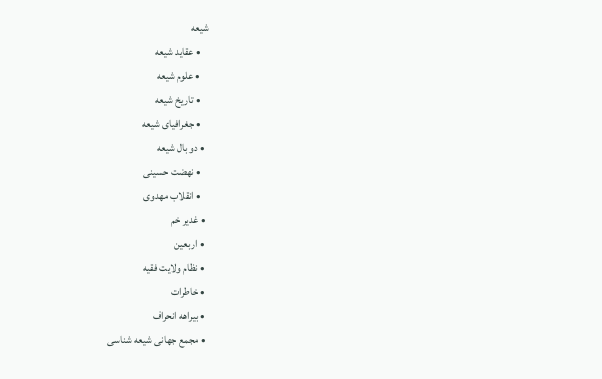شیعه
    • عقاید شیعه
    • علوم شیعه
    • تاریخ شیعه
    • جغرافیای شیعه
  • دو بال شیعه
    • نهضت حسینی
    • انقلاب مهدوی
  • غدیر خم
  • اربعین
  • نظام ولایت فقیه
  • خاطرات
  • بیراهه انحراف
  • مجمع جهانی شیعه شناسی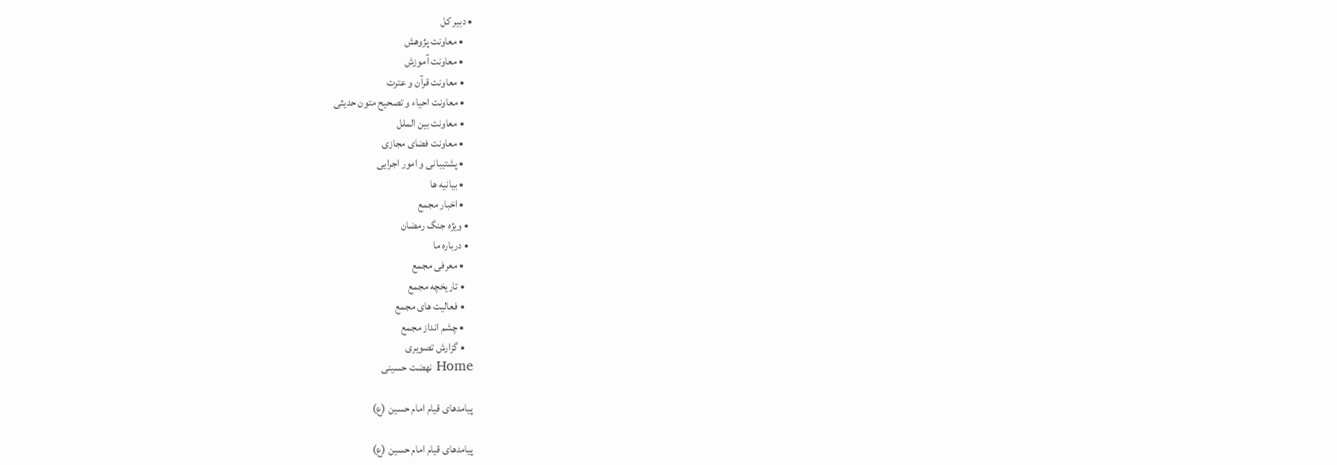• دبیر کل
    • معاونت پژوهش
    • معاونت آموزش
    • معاونت قرآن و عترت
    • معاونت احیاء و تصحیح متون حدیثی
    • معاونت بین الملل
    • معاونت فضای مجازی
    • پشتیبانی و امور اجرایی
    • بیانیه ها
    • اخبار مجمع
  • ویژه جنگ رمضان
  • درباره ما
    • معرفی مجمع
    • تاریخچه مجمع
    • فعالیت های مجمع
    • چشم انداز مجمع
    • گزارش تصویری
Home نهضت حسینی

پیامدهای قیام امام حسین (ع)

پیامدهای قیام امام حسین (ع)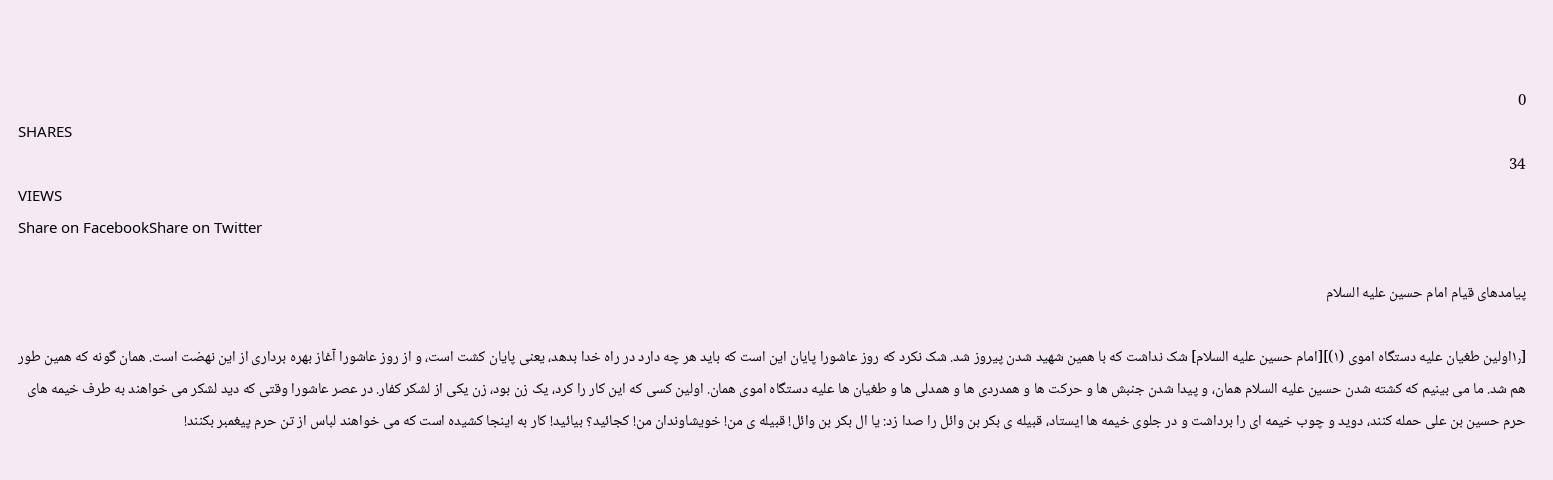0
SHARES
34
VIEWS
Share on FacebookShare on Twitter

پیامدهای قیام امام حسین علیه السلام

[۱٫اولین طغیان علیه دستگاه اموی (۱)][امام حسین علیه السلام] شک نداشت که با همین شهید شدن پیروز شد. شک نکرد که روز عاشورا پایان این است که باید هر چه دارد در راه خدا بدهد، یعنی پایان کشت است، و از روز عاشورا آغاز بهره برداری از این نهضت است. همان گونه که همین طور هم شد. ما می بینیم که کشته شدن حسین علیه السلام همان، و پیدا شدن جنبش ها و حرکت ها و همدردی ها و همدلی ها و طغیان ها علیه دستگاه اموی همان. اولین کسی که این کار را کرد، یک زن بود، زن یکی از لشکر کفار. در عصر عاشورا وقتی که دید لشکر می خواهند به طرف خیمه های حرم حسین بن علی حمله کنند، دوید و چوب خیمه ای را برداشت و در جلوی خیمه ها ایستاد، قبیله ی بکر بن وائل را صدا زد: یا ال بکر بن وائل! قبیله ی من! خویشاوندان من! کجائید؟ بیائید! کار به اینجا کشیده است که می خواهند لباس از تن حرم پیغمبر بکنند!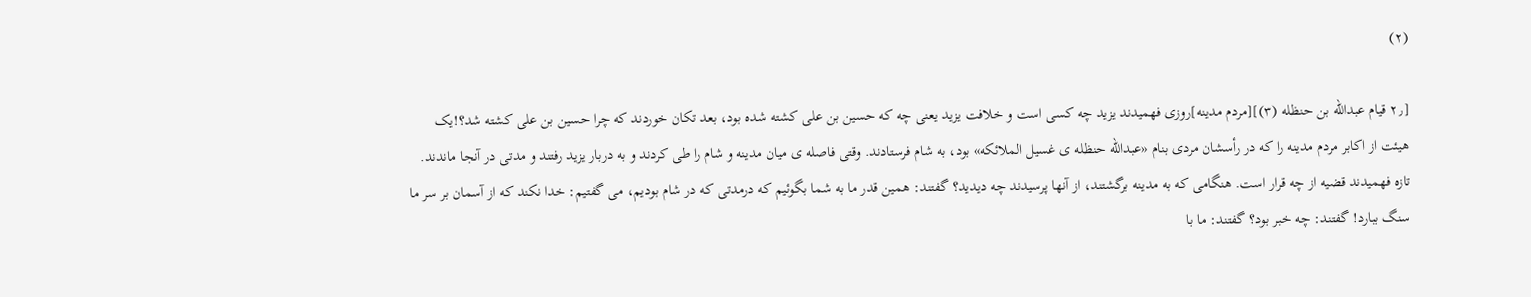(۲)

[۲٫ قیام عبدالله بن حنظله (۳)][مردم مدینه]روزی فهمیدند یزید چه کسی است و خلافت یزید یعنی چه که حسین بن علی کشته شده بود، بعد تکان خوردند که چرا حسین بن علی کشته شد؟!یک هیئت از اکابر مردم مدینه را که در رأسشان مردی بنام «عبدالله حنظله ی غسیل الملائکه» بود، به شام فرستادند. وقتی فاصله ی میان مدینه و شام را طی کردند و به دربار یزید رفتند و مدتی در آنجا ماندند. تازه فهمیدند قضیه از چه قرار است. هنگامی که به مدینه برگشتند، از آنها پرسیدند چه دیدید؟ گفتند: همین قدر ما به شما بگوئیم که درمدتی که در شام بودیم، می گفتیم: خدا نکند که از آسمان بر سر ما سنگ ببارد! گفتند: چه خبر بود؟ گفتند: ما با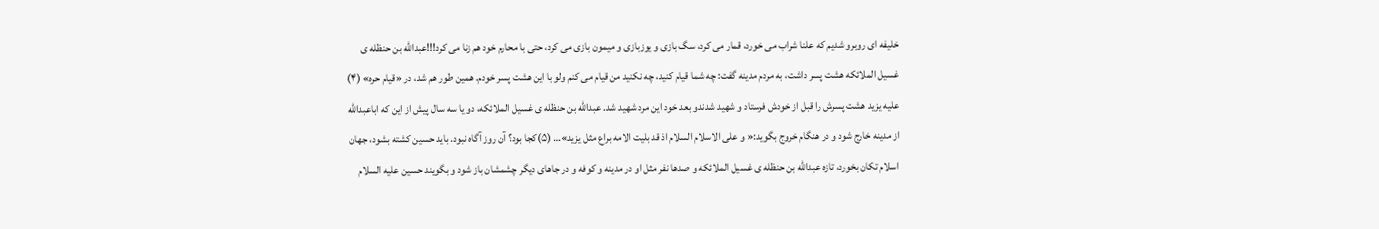خلیفه ای روبرو شدیم که علنا شراب می خورد، قمار می کرد، سگ بازی و یوزبازی و میمون بازی می کرد، حتی با محارم خود هم زنا می کرد!!!عبدالله بن حنظله ی غسیل الملائکه هشت پسر داشت، به مردم مدینه گفت: چه شما قیام کنید، چه نکنید من قیام می کنم ولو با این هشت پسر خودم. همین طور هم شد، در «قیام حره» (۴) علیه یزید هشت پسرش را قبل از خودش فرستاد و شهید شدندو بعد خود این مرد شهید شد. عبدالله بن حنظله ی غسیل الملائکه، دو یا سه سال پیش از این که اباعبدالله از مدینه خارج شود و در هنگام خروج بگوید:« و علی الاسلام السلام اذ قد بلیت الامه براع مثل یزید»… (۵)کجا بود؟ آن روز آگاه نبود. باید حسین کشته بشود، جهان اسلام تکان بخورد، تازه عبدالله بن حنظله ی غسیل الملائکه و صدها نفر مثل او در مدینه و کوفه و در جاهای دیگر چشمشان باز شود و بگویند حسین علیه السلام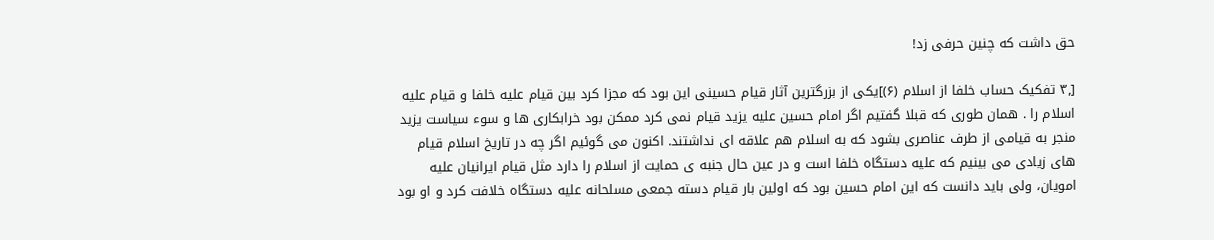حق داشت که چنین حرفی زد!

[۳٫ تفکیک حساب خلفا از اسلام (۶)]یکی از بزرگترین آثار قیام حسینی این بود که مجزا کرد بین قیام علیه خلفا و قیام علیه اسلام را . همان طوری که قبلا گفتیم اگر امام حسین علیه یزید قیام نمی کرد ممکن بود خرابکاری ها و سوء سیاست یزید منجر به قیامی از طرف عناصری بشود که به اسلام هم علاقه ای نداشتند. اکنون می گوئیم اگر چه در تاریخ اسلام قیام های زیادی می بینیم که علیه دستگاه خلفا است و در عین حال جنبه ی حمایت از اسلام را دارد مثل قیام ایرانیان علیه امویان، ولی باید دانست که این امام حسین بود که اولین بار قیام دسته جمعی مسلحانه علیه دستگاه خلافت کرد و او بود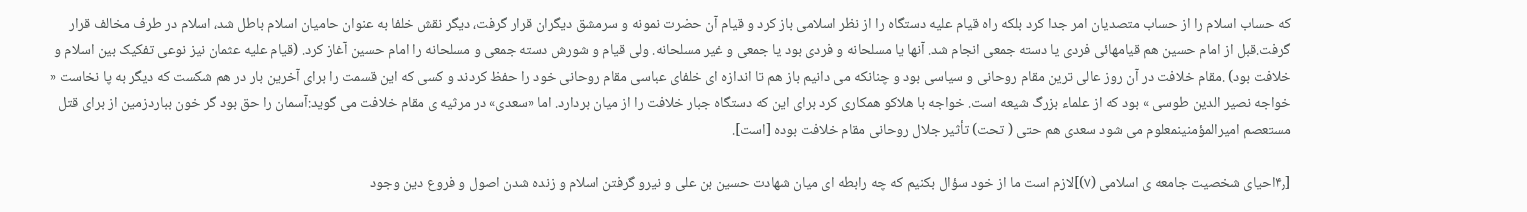که حساب اسلام را از حساب متصدیان امر جدا کرد بلکه راه قیام علیه دستگاه را از نظر اسلامی باز کرد و قیام آن حضرت نمونه و سرمشق دیگران قرار گرفت، دیگر نقش خلفا به عنوان حامیان اسلام باطل شد، اسلام در طرف مخالف قرار گرفت.قبل از امام حسین هم قیامهائی فردی یا دسته جمعی انجام شد. آنها یا مسلحانه و فردی بود یا جمعی و غیر مسلحانه. ولی قیام و شورش دسته جمعی و مسلحانه را امام حسین آغاز کرد. (قیام علیه عثمان نیز نوعی تفکیک بین اسلام و خلافت بود) .مقام خلافت در آن روز عالی ترین مقام روحانی و سیاسی بود و چنانکه می دانیم باز هم تا اندازه ای خلفای عباسی مقام روحانی خود را حفظ کردند و کسی که این قسمت را برای آخرین بار در هم شکست که دیگر به پا نخاست « خواجه نصیر الدین طوسی » بود که از علماء بزرگ شیعه است. خواجه با هلاکو همکاری کرد برای این که دستگاه جبار خلافت را از میان بردارد. اما «سعدی» در مرثیه ی مقام خلافت می گوید:آسمان را حق بود گر خون بباردزمین از برای قتل مستعصم امیرالمؤمنینمعلوم می شود سعدی هم حتی ( تحت) تأثیر جلال روحانی مقام خلافت بوده [است].

[۴٫احیای شخصیت جامعه ی اسلامی (۷)]لازم است ما از خود سؤال بکنیم که چه رابطه ای میان شهادت حسین بن علی و نیرو گرفتن اسلام و زنده شدن اصول و فروع دین وجود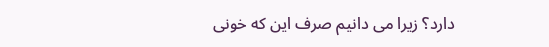دارد؟ زیرا می دانیم صرف این که خونی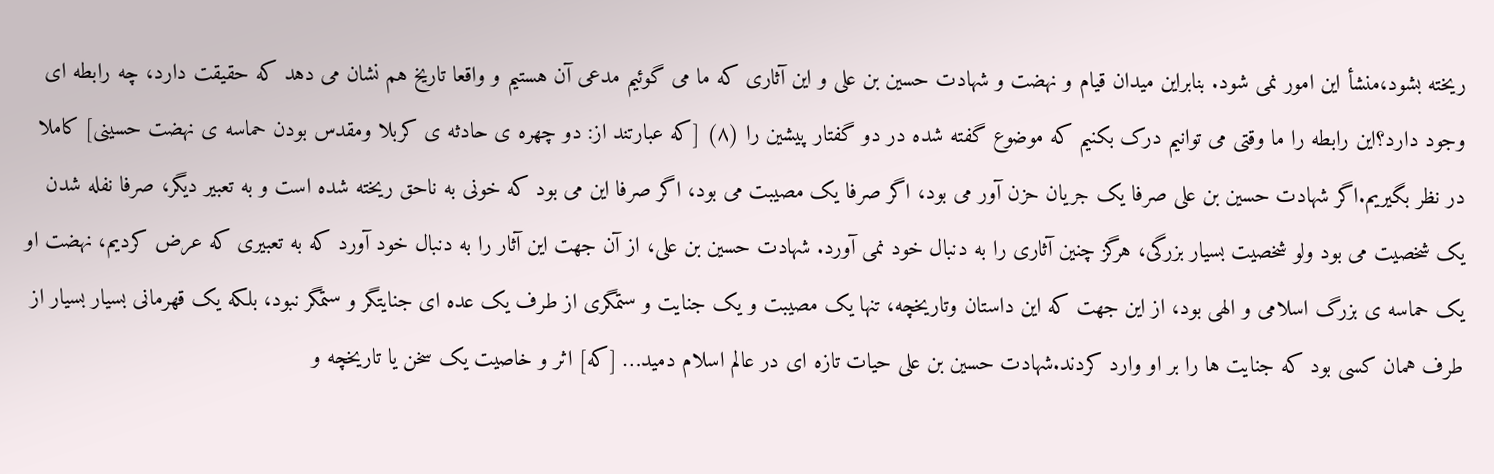ریخته بشود،منشأ این امور نمی شود. بنابراین میدان قیام و نهضت و شهادت حسین بن علی و این آثاری که ما می گوئیم مدعی آن هستیم و واقعا تاریخ هم نشان می دهد که حقیقت دارد، چه رابطه ای وجود دارد؟این رابطه را ما وقتی می توانیم درک بکنیم که موضوع گفته شده در دو گفتار پیشین را (۸) [که عبارتند از: دو چهره ی حادثه ی کربلا ومقدس بودن حماسه ی نهضت حسینی] کاملا در نظر بگیریم.اگر شهادت حسین بن علی صرفا یک جریان حزن آور می بود، اگر صرفا یک مصیبت می بود، اگر صرفا این می بود که خونی به ناحق ریخته شده است و به تعبیر دیگر، صرفا نفله شدن یک شخصیت می بود ولو شخصیت بسیار بزرگی، هرگز چنین آثاری را به دنبال خود نمی آورد. شهادت حسین بن علی، از آن جهت این آثار را به دنبال خود آورد که به تعبیری که عرض کردیم، نهضت او یک حماسه ی بزرگ اسلامی و الهی بود، از این جهت که این داستان وتاریخچه، تنها یک مصیبت و یک جنایت و ستمگری از طرف یک عده ای جنایتگر و ستمگر نبود، بلکه یک قهرمانی بسیار بسیار از طرف همان کسی بود که جنایت ها را بر او وارد کردند.شهادت حسین بن علی حیات تازه ای در عالم اسلام دمید… [که] اثر و خاصیت یک سخن یا تاریخچه و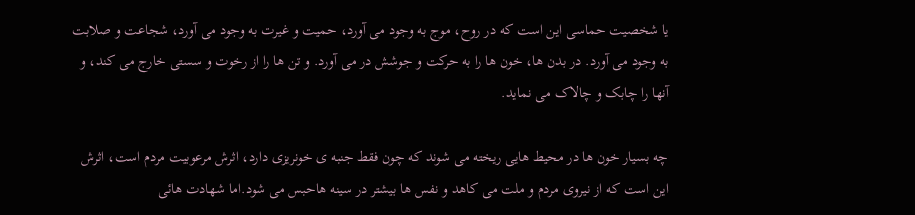یا شخصیت حماسی این است که در روح، موج به وجود می آورد، حمیت و غیرت به وجود می آورد، شجاعت و صلابت به وجود می آورد. در بدن ها، خون ها را به حرکت و جوشش در می آورد. و تن ها را از رخوت و سستی خارج می کند، و آنها را چابک و چالاک می نماید.

چه بسیار خون ها در محیط هایی ریخته می شوند که چون فقط جنبه ی خونریزی دارد، اثرش مرعوبیت مردم است، اثرش این است که از نیروی مردم و ملت می کاهد و نفس ها بیشتر در سینه هاحبس می شود.اما شهادت هائی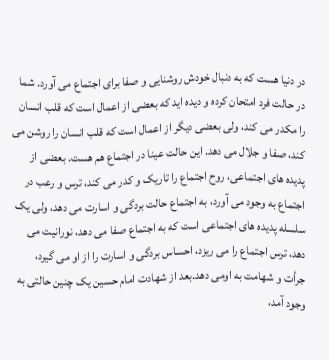در دنیا هست که به دنبال خودش روشنایی و صفا برای اجتماع می آورد. شما در حالت فرد امتحان کرده و دیده اید که بعضی از اعمال است که قلب انسان را مکدر می کند، ولی بعضی دیگر از اعمال است که قلب انسان را روشن می کند، صفا و جلال می دهد. این حالت عینا در اجتماع هم هست. بعضی از پدیده های اجتماعی، روح اجتماع را تاریک و کدر می کند، ترس و رعب در اجتماع به وجود می آورد، به اجتماع حالت بردگی و اسارت می دهد، ولی یک سلسله پدیده های اجتماعی است که به اجتماع صفا می دهد، نورانیت می دهد، ترس اجتماع را می ریزد، احساس بردگی و اسارت را از او می گیرد، جرأت و شهامت به اومی دهد.بعد از شهادت امام حسین یک چنین حالتی به وجود آمد،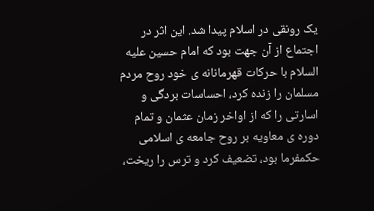یک رونقی در اسلام پیدا شد. این اثر در اجتماع از آن جهت بود که امام حسین علیه السلام با حرکات قهرمانانه ی خود روح مردم مسلمان را زنده کرد، احساسات بردگی و اسارتی را که از اواخر زمان عثمان و تمام دوره ی معاویه بر روح جامعه ی اسلامی حکمفرما بود، تضعیف کرد و ترس را ریخت،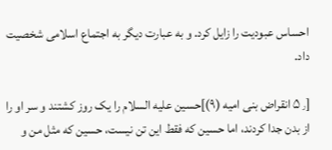احساس عبودیت را زایل کرد. و به عبارت دیگر به اجتماع اسلامی شخصیت داد.

[۵٫ انقراض بنی امیه (۹)]حسین علیه السلام را یک روز کشتند و سر او را از بدن جدا کردند، اما حسین که فقط این تن نیست، حسین که مثل من و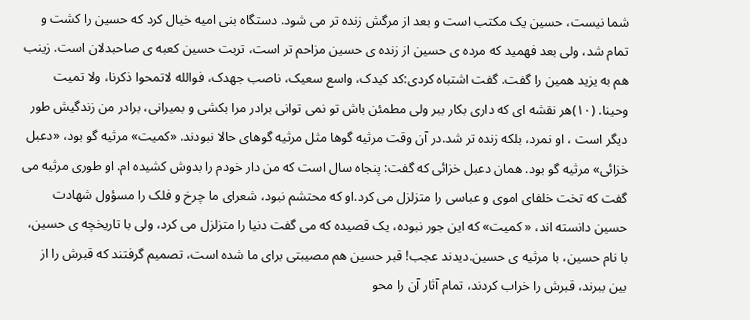شما نیست، حسین یک مکتب است و بعد از مرگش زنده تر می شود. دستگاه بنی امیه خیال کرد که حسین را کشت و تمام شد، ولی بعد فهمید که مرده ی حسین از زنده ی حسین مزاحم تر است، تربت حسین کعبه ی صاحبدلان است. زینب هم به یزید همین را گفت. گفت اشتباه کردی:کد کیدک، واسع سعیک، ناصب جهدک، فوالله لاتمحوا ذکرنا، ولا تمیت وحینا. (۱۰)هر نقشه ای که داری بکار ببر ولی مطمئن باش تو نمی توانی برادر مرا بکشی و بمیرانی، برادر من زندگیش طور دیگر است ، او نمرد، بلکه زنده تر شد.در آن وقت مرثیه گوها مثل مرثیه گوهای حالا نبودند. «کمیت» مرثیه گو بود، «دعبل خزائی» مرثیه گو بود. همان دعبل خزائی که گفت: پنجاه سال است که من دار خودم را بدوش کشیده ام. او طوری مرثیه می گفت که تخت خلفای اموی و عباسی را متزلزل می کرد.او که محتشم نبود، شعرای ما چرخ و فلک را مسؤول شهادت حسین دانسته اند، « کمیت» که این جور نبوده، یک قصیده که می گفت دنیا را متزلزل می کرد، ولی با تاریخچه ی حسین، با نام حسین، با مرثیه ی حسین.دیدند عجب! قبر حسین هم مصیبتی برای ما شده است، تصمیم گرفتند که قبرش را از بین ببرند، قبرش را خراب کردند، تمام آثار آن را محو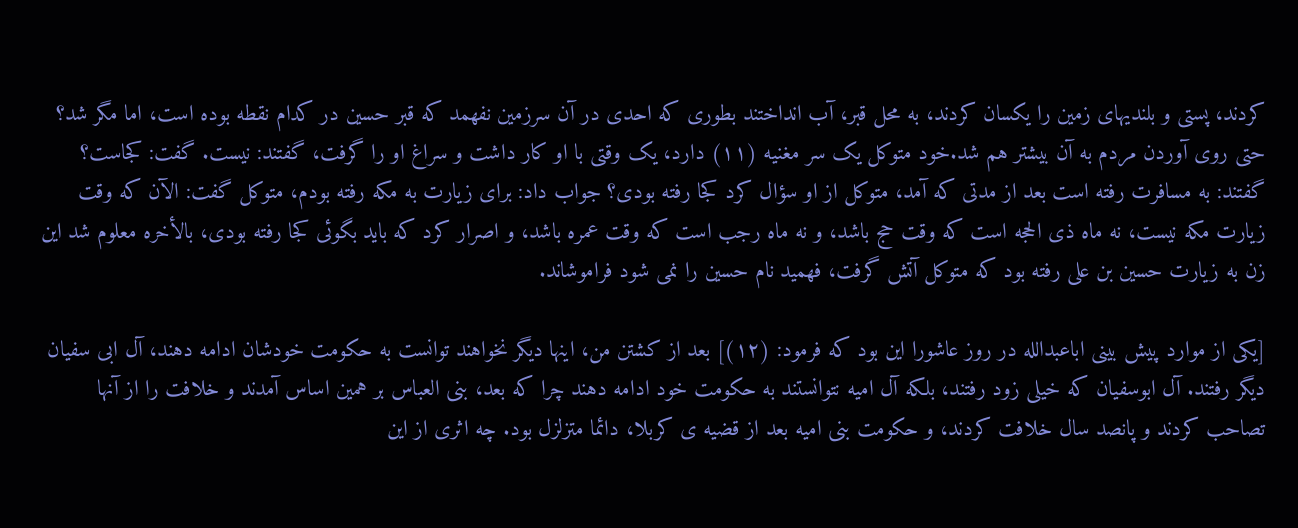کردند، پستی و بلندیهای زمین را یکسان کردند، به محل قبر، آب انداختند بطوری که احدی در آن سرزمین نفهمد که قبر حسین در کدام نقطه بوده است، اما مگر شد؟ حتی روی آوردن مردم به آن بیشتر هم شد.خود متوکل یک سر مغنیه (۱۱) دارد، یک وقتی با او کار داشت و سراغ او را گرفت، گفتند: نیست. گفت: کجاست؟ گفتند: به مسافرت رفته است بعد از مدتی که آمد، متوکل از او سؤال کرد کجا رفته بودی؟ جواب داد: برای زیارت به مکه رفته بودم، متوکل گفت: الآن که وقت زیارت مکه نیست، نه ماه ذی الحجه است که وقت حج باشد، و نه ماه رجب است که وقت عمره باشد، و اصرار کرد که باید بگوئی کجا رفته بودی، بالأخره معلوم شد این زن به زیارت حسین بن علی رفته بود که متوکل آتش گرفت، فهمید نام حسین را نمی شود فراموشاند.

[یکی از موارد پیش بینی اباعبدالله در روز عاشورا این بود که فرمود: (۱۲)] بعد از کشتن من، اینها دیگر نخواهند توانست به حکومت خودشان ادامه دهند، آل ابی سفیان دیگر رفتند. آل ابوسفیان که خیلی زود رفتند، بلکه آل امیه نتوانستند به حکومت خود ادامه دهند چرا که بعد، بنی العباس بر همین اساس آمدند و خلافت را از آنها تصاحب کردند و پانصد سال خلافت کردند، و حکومت بنی امیه بعد از قضیه ی کربلا، دائما متزلزل بود. چه اثری از این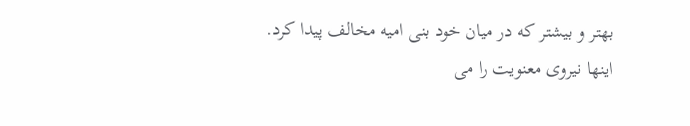بهتر و بیشتر که در میان خود بنی امیه مخالف پیدا کرد. اینها نیروی معنویت را می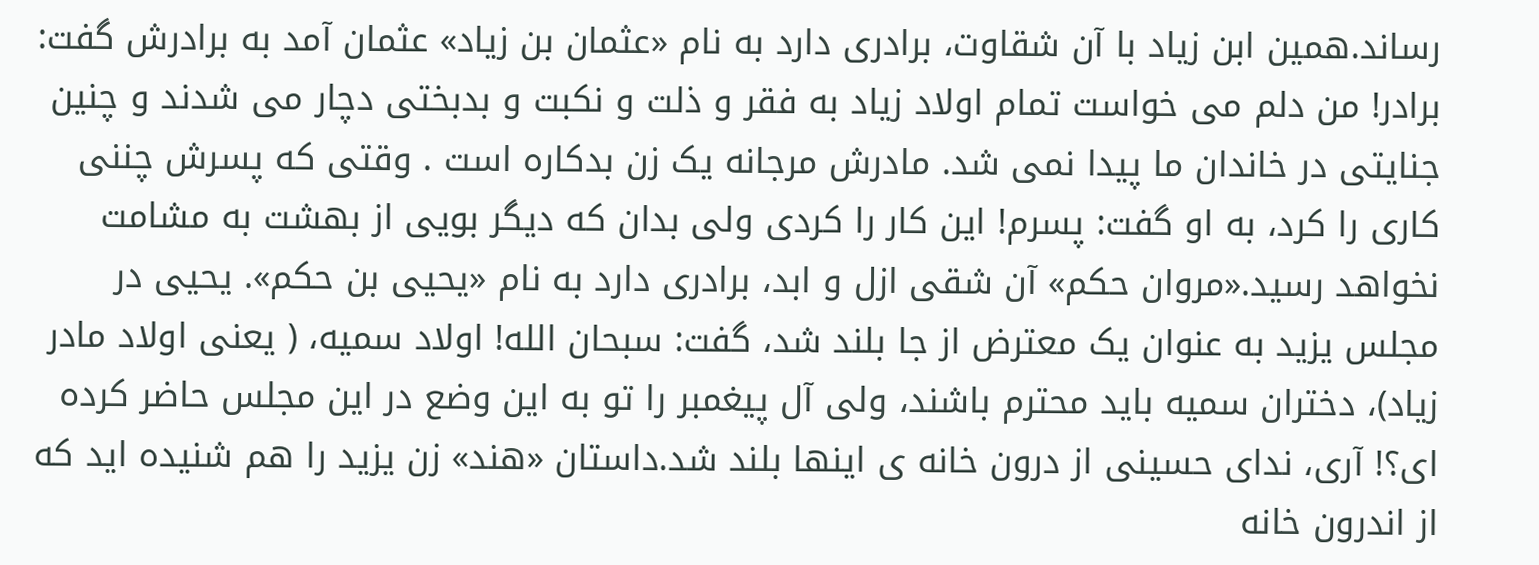رساند.همین ابن زیاد با آن شقاوت، برادری دارد به نام «عثمان بن زیاد» عثمان آمد به برادرش گفت: برادر! من دلم می خواست تمام اولاد زیاد به فقر و ذلت و نکبت و بدبختی دچار می شدند و چنین جنایتی در خاندان ما پیدا نمی شد. مادرش مرجانه یک زن بدکاره است . وقتی که پسرش چننی کاری را کرد، به او گفت: پسرم! این کار را کردی ولی بدان که دیگر بویی از بهشت به مشامت نخواهد رسید.«مروان حکم» آن شقی ازل و ابد، برادری دارد به نام «یحیی بن حکم». یحیی در مجلس یزید به عنوان یک معترض از جا بلند شد، گفت: سبحان الله! اولاد سمیه، ( یعنی اولاد مادر زیاد)، دختران سمیه باید محترم باشند، ولی آل پیغمبر را تو به این وضع در این مجلس حاضر کرده ای؟! آری، ندای حسینی از درون خانه ی اینها بلند شد.داستان «هند» زن یزید را هم شنیده اید که از اندرون خانه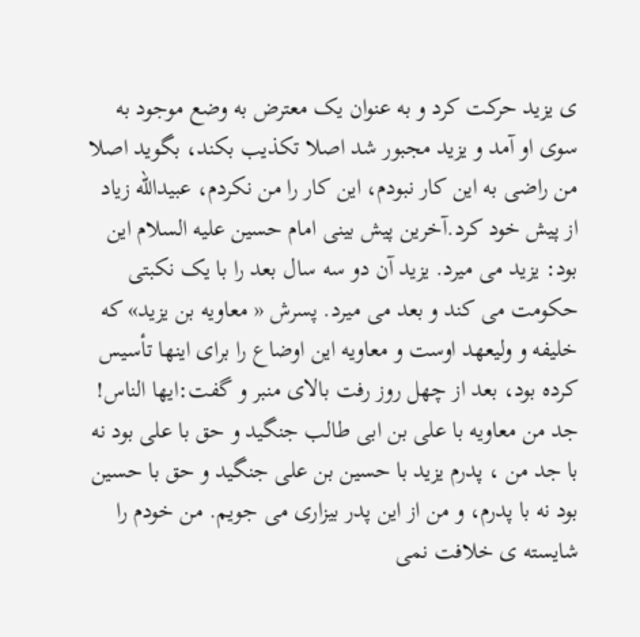ی یزید حرکت کرد و به عنوان یک معترض به وضع موجود به سوی او آمد و یزید مجبور شد اصلا تکذیب بکند، بگوید اصلا من راضی به این کار نبودم، این کار را من نکردم، عبیدالله زیاد از پیش خود کرد.آخرین پیش بینی امام حسین علیه السلام این بود: یزید می میرد. یزید آن دو سه سال بعد را با یک نکبتی حکومت می کند و بعد می میرد. پسرش « معاویه بن یزید» که خلیفه و ولیعهد اوست و معاویه این اوضاع را برای اینها تأسیس کرده بود، بعد از چهل روز رفت بالای منبر و گفت:ایها الناس! جد من معاویه با علی بن ابی طالب جنگید و حق با علی بود نه با جد من ، پدرم یزید با حسین بن علی جنگید و حق با حسین بود نه با پدرم، و من از این پدر بیزاری می جویم. من خودم را شایسته ی خلافت نمی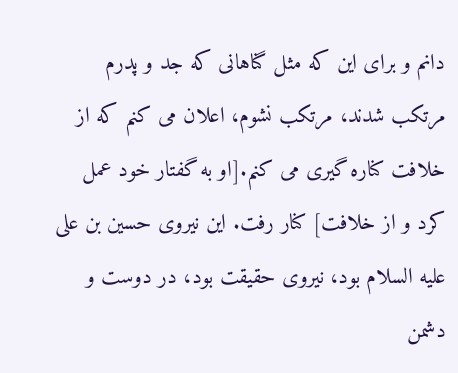دانم و برای این که مثل گناهانی که جد و پدرم مرتکب شدند، مرتکب نشوم، اعلان می کنم که از خلافت کناره گیری می کنم.[او به گفتار خود عمل کرد و از خلافت] کنار رفت. این نیروی حسین بن علی علیه السلام بود، نیروی حقیقت بود، در دوست و دشمن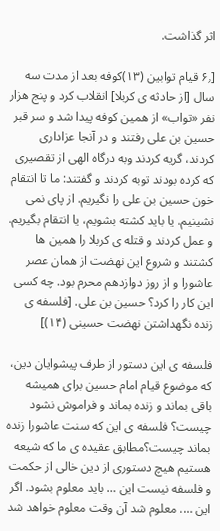اثر گذاشت.

[۶٫ قیام توابین (۱۳)کوفه بعد از مدت سه سال [از حادثه ی کربلا] انقلاب کرد و پنج هزار نفر «تواب» از همین کوفه پیدا شد و سر قبر حسین بن علی رفتند و در آنجا عزاداری کردند، گریه کردند وبه درگاه الهی از تقصیری که کرده بودند توبه کردند و گفتند: ما تا انتقام خون حسین بن علی را نگیریم. از پای نمی نشینیم. یا باید کشته بشویم، یا انتقام بگیریم. و عمل کردند و قتله ی کربلا را همین ها کشتند و شروع این نهضت از همان عصر عاشورا و از روز دوازدهم محرم بود. چه کسی این کار را کرد؟ حسین بن علی. [فلسفه ی زنده نگهداشتن نهضت حسینی (۱۴)]

فلسفه ی این دستور از طرف پیشوایان دین، که موضوع قیام امام حسین برای همیشه باقی بماند و زنده بماند و فراموش نشود چیست؟ فلسفه ی این که سنت عاشورا زنده بماند چیست؟مطابق عقیده ی ما که شیعه هستیم هیچ دستوری از دین خالی از حکمت و فلسفه نیست این … باید معلوم بشود. اگر این …. معلوم شد آن وقت معلوم خواهد شد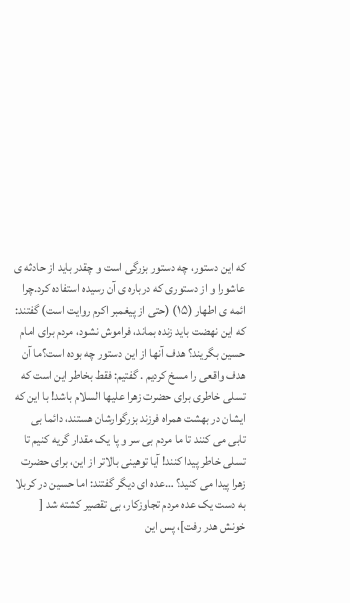که این دستور، چه دستور بزرگی است و چقدر باید از حادثه ی عاشورا و از دستوری که درباره ی آن رسیده استفاده کرد.چرا ائمه ی اطهار (۱۵) (حتی از پیغمبر اکرم روایت است) گفتند: که این نهضت باید زنده بماند، فراموش نشود، مردم برای امام حسین بگریند؟ هدف آنها از این دستور چه بوده است؟ما آن هدف واقعی را مسخ کردیم . گفتیم: فقط بخاطر این است که تسلی خاطری برای حضرت زهرا علیها السلام باشد! با این که ایشان در بهشت همراه فرزند بزرگوارشان هستند، دائما بی تابی می کنند تا ما مردم بی سر و پا یک مقدار گریه کنیم تا تسلی خاطر پیدا کنند! آیا توهینی بالاتر از این، برای حضرت زهرا پیدا می کنید؟ …عده ای دیگر گفتند: اما حسین در کربلا به دست یک عده مردم تجاوزکار، بی تقصیر کشته شد [ خونش هدر رفت]، پس این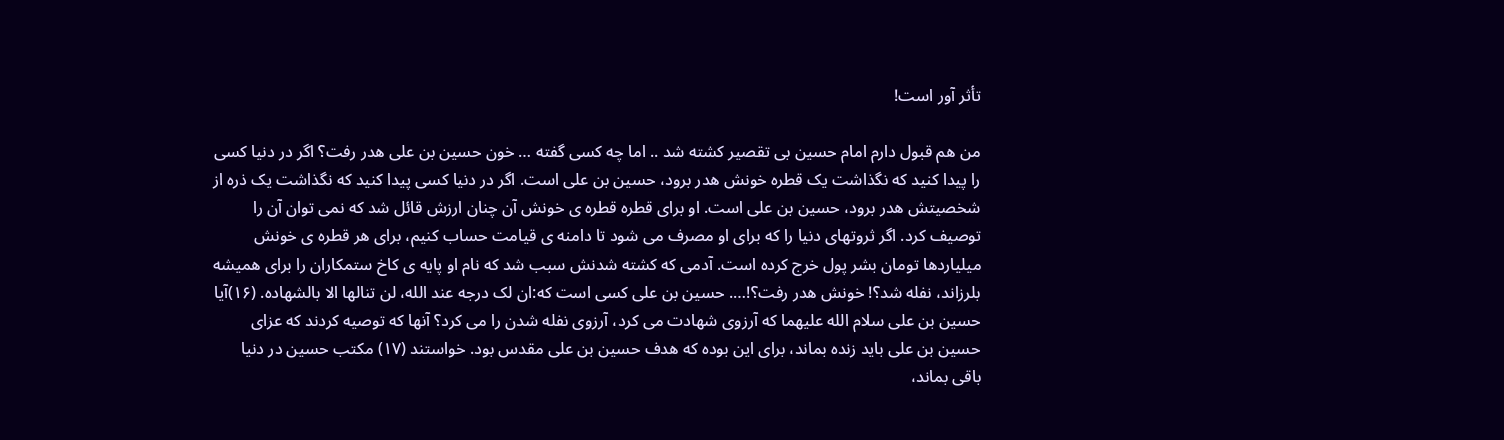تأثر آور است!

من هم قبول دارم امام حسین بی تقصیر کشته شد .. اما چه کسی گفته … خون حسین بن علی هدر رفت؟ اگر در دنیا کسی را پیدا کنید که نگذاشت یک قطره خونش هدر برود، حسین بن علی است. اگر در دنیا کسی پیدا کنید که نگذاشت یک ذره از شخصیتش هدر برود، حسین بن علی است. او برای قطره قطره ی خونش آن چنان ارزش قائل شد که نمی توان آن را توصیف کرد. اگر ثروتهای دنیا را که برای او مصرف می شود تا دامنه ی قیامت حساب کنیم، برای هر قطره ی خونش میلیاردها تومان بشر پول خرج کرده است. آدمی که کشته شدنش سبب شد که نام او پایه ی کاخ ستمکاران را برای همیشه بلرزاند، نفله شد؟! خونش هدر رفت؟!…. حسین بن علی کسی است که:ان لک درجه عند الله، لن تنالها الا بالشهاده. (۱۶)آیا حسین بن علی سلام الله علیهما که آرزوی شهادت می کرد، آرزوی نفله شدن را می کرد؟ آنها که توصیه کردند که عزای حسین بن علی باید زنده بماند، برای این بوده که هدف حسین بن علی مقدس بود. خواستند (۱۷) مکتب حسین در دنیا باقی بماند،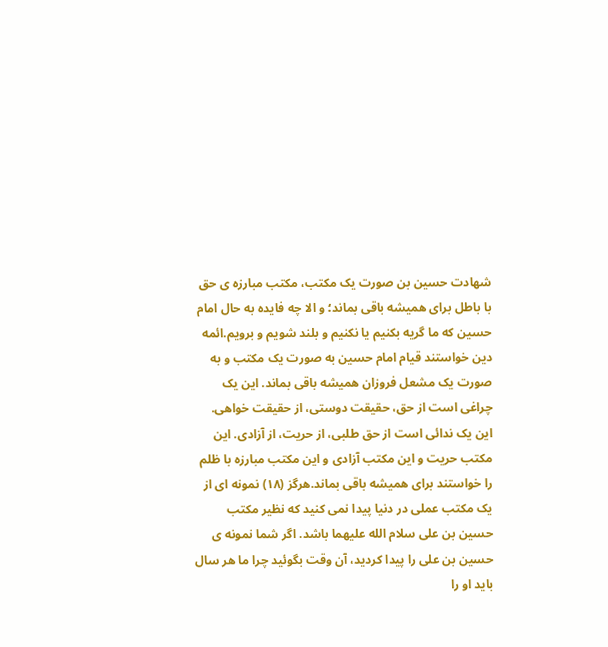شهادت حسین بن صورت یک مکتب، مکتب مبارزه ی حق با باطل برای همیشه باقی بماند؛ و الا چه فایده به حال امام حسین که ما گریه بکنیم یا نکنیم و بلند شویم و برویم.ائمه دین خواستند قیام امام حسین به صورت یک مکتب و به صورت یک مشعل فروزان همیشه باقی بماند. این یک چراغی است از حق، حقیقت دوستی، از حقیقت خواهی. این یک ندائی است از حق طلبی، از حریت، از آزادی. این مکتب حریت و این مکتب آزادی و این مکتب مبارزه با ظلم را خواستند برای همیشه باقی بماند.هرگز (۱۸) نمونه ای از یک مکتب عملی در دنیا پیدا نمی کنید که نظیر مکتب حسین بن علی سلام الله علیهما باشد. اگر شما نمونه ی حسین بن علی را پیدا کردید، آن وقت بگوئید چرا ما هر سال باید او را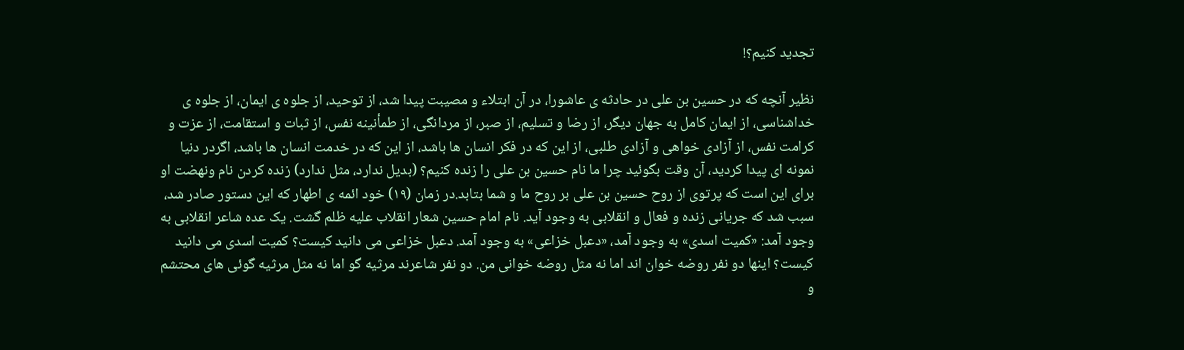تجدید کنیم؟!

نظیر آنچه که در حسین بن علی در حادثه ی عاشورا، در آن ابتلاء و مصیبت پیدا شد، از توحید، از جلوه ی ایمان، از جلوه ی خداشناسی، از ایمان کامل به جهان دیگر، از رضا و تسلیم، از صبر، از مردانگی، از طمأنینه نفس، از ثبات و استقامت، از عزت و کرامت نفس، از آزادی خواهی و آزادی طلبی، از این که در فکر انسان ها باشد، از این که در خدمت انسان ها باشد، اگردر دنیا نمونه ای پیدا کردید، آن وقت بگوئید چرا ما نام حسین بن علی را زنده کنیم؟ (بدیل ندارد، مثل ندارد) زنده کردن نام ونهضت او برای این است که پرتوی از روح حسین بن علی بر روح ما و شما بتابد.در زمان (۱۹) خود ائمه ی اطهار که این دستور صادر شد، سبب شد که جریانی زنده و فعال و انقلابی به وجود آید. نام امام حسین شعار انقلاب علیه ظلم گشت. یک عده شاعر انقلابی به وجود آمد: «کمیت اسدی» به وجود آمد، «دعبل خزاعی» به وجود آمد. دعبل خزاعی می دانید کیست؟ کمیت اسدی می دانید کیست؟ اینها دو نفر روضه خوان اند اما نه مثل روضه خوانی من. دو نفر شاعرند مرثیه گو اما نه مثل مرثیه گوئی های محتشم و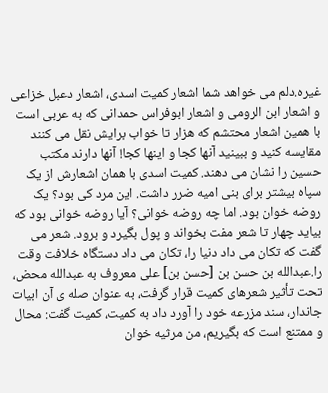غیره.دلم می خواهد شما اشعار کمیت اسدی، اشعار دعبل خزاعی و اشعار ابن الرومی و اشعار ابوفراس حمدانی که به عربی است با همین اشعار محتشم که هزار تا خواب برایش نقل می کنند مقایسه کنید و ببینید آنها کجا و اینها کجا! آنها دارند مکتب حسین را نشان می دهند. کمیت اسدی با همان اشعارش از یک سپاه بیشتر برای بنی امیه ضرر داشت. این مرد کی بود؟ یک روضه خوان بود. اما چه روضه خوانی؟ آیا روضه خوانی بود که بیاید چهار تا شعر مفت بخواند و پول بگیرد و برود. شعر می گفت که تکان می داد دنیا را، تکان می داد دستگاه خلافت وقت را.عبدالله بن حسن بن [حسن بن] علی معروف به عبدالله محض، تحت تأثیر شعرهای کمیت قرار گرفت، به عنوان صله ی آن ابیات جاندار، سند مزرعه خود را آورد داد به کمیت، کمیت گفت: محال و ممتنع است که بگیریم، من مرثیه خوان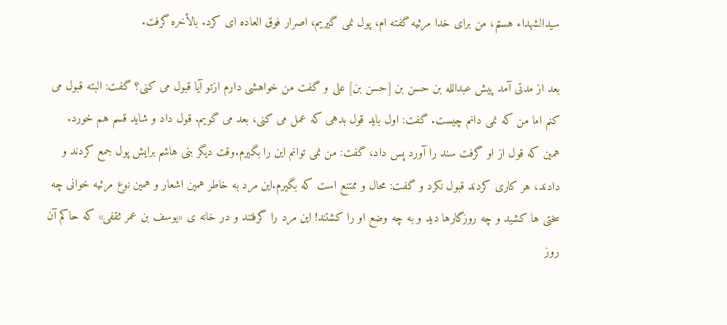سیدالشهداء هستم، من برای خدا مرثیه گفته ام، پول نمی گیریم، اصرار فوق العاده ای کرد. بالأخره گرفت.

بعد از مدتی آمد پیش عبدالله بن حسن بن [حسن بن] علی و گفت من خواهشی دارم ازتو آیا قبول می کنی؟ گفت: البته قبول می کنم اما من که نمی دانم چیست. گفت: اول باید قول بدهی که عمل می کنی، بعد می گویم. قول داد و شاید قسم هم خورد. همین که قول از او گرفت سند را آورد پس داد، گفت: من نمی توانم این را بگیرم.وقت دیگر بنی هاشم برایش پول جمع کردند و دادند، هر کاری کردند قبول نکرد و گفت: محال و ممتنع است که بگیرم.این مرد به خاطر همین اشعار و همین نوع مرثیه خوانی چه سختی ها کشید و چه روزگارها دید و به چه وضع او را کشتند! این مرد را گرفتند و در خانه ی «یوسف بن عمر ثقفی» که حاکم آن روز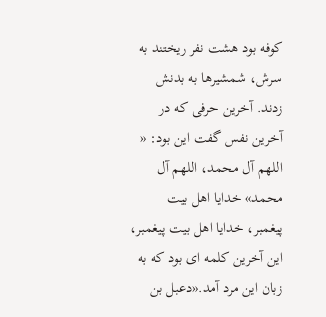کوفه بود هشت نفر ریختند به سرش، شمشیرها به بدنش زدند. آخرین حرفی که در آخرین نفس گفت این بود: « اللهم آل محمد، اللهم آل محمد» خدایا اهل بیت پیغمبر، خدایا اهل بیت پیغمبر، این آخرین کلمه ای بود که به زبان این مرد آمد.«دعبل بن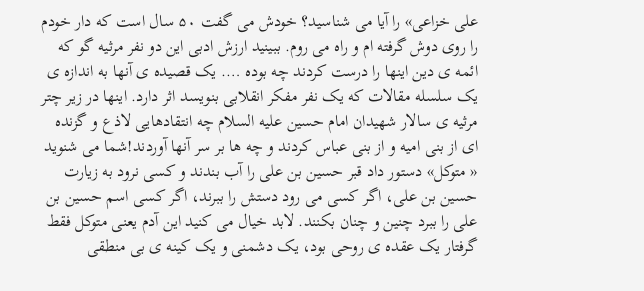علی خزاعی» را آیا می شناسید؟ خودش می گفت ۵۰ سال است که دار خودم را روی دوش گرفته ام و راه می روم. ببینید ارزش ادبی این دو نفر مرثیه گو که ائمه ی دین اینها را درست کردند چه بوده …. یک قصیده ی آنها به اندازه ی یک سلسله مقالات که یک نفر مفکر انقلابی بنویسد اثر دارد. اینها در زیر چتر مرثیه ی سالار شهیدان امام حسین علیه السلام چه انتقادهایی لاذع و گزنده ای از بنی امیه و از بنی عباس کردند و چه ها بر سر آنها آوردند!شما می شنوید « متوکل» دستور داد قبر حسین بن علی را آب بندند و کسی نرود به زیارت حسین بن علی، اگر کسی می رود دستش را ببرند، اگر کسی اسم حسین بن علی را ببرد چنین و چنان بکنند. لابد خیال می کنید این آدم یعنی متوکل فقط گرفتار یک عقده ی روحی بود، یک دشمنی و یک کینه ی بی منطقی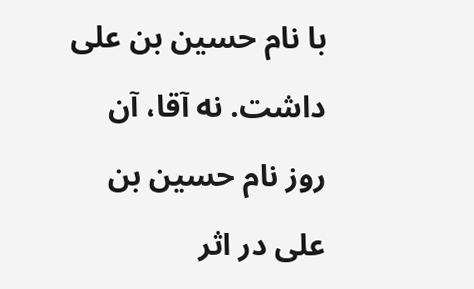با نام حسین بن علی داشت. نه آقا، آن روز نام حسین بن علی در اثر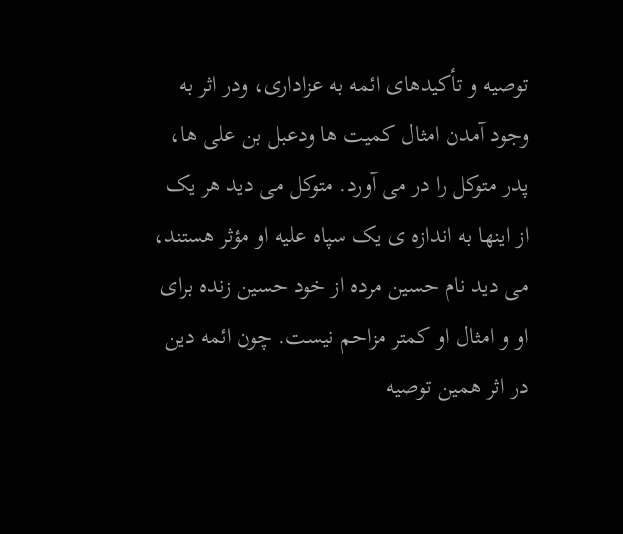توصیه و تأکیدهای ائمه به عزاداری، ودر اثر به وجود آمدن امثال کمیت ها ودعبل بن علی ها، پدر متوکل را در می آورد. متوکل می دید هر یک از اینها به اندازه ی یک سپاه علیه او مؤثر هستند، می دید نام حسین مرده از خود حسین زنده برای او و امثال او کمتر مزاحم نیست. چون ائمه دین در اثر همین توصیه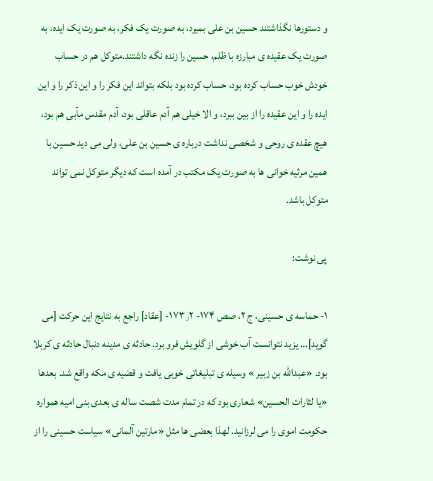و دستورها نگذاشتند حسین بن علی بمیرد، به صورت یک فکر، به صورت یک ایده، به صورت یک عقیده ی مبارزه با ظلم، حسین را زنده نگه داشتند.متوکل هم در حساب خودش خوب حساب کرده بود، حساب کرده بود بلکه بتواند این فکر را و این ذکر را و این ایده را و این عقیده را از بین ببرد، و الا خیلی هم آدم عاقلی بود، آدم مقدس مآبی هم بود، هیچ عقده ی روحی و شخصی نداشت درباره ی حسین بن علی، ولی می دید حسین با همین مرثیه خوانی ها به صورت یک مکتب در آمده است که دیگر متوکل نمی تواند متوکل باشد.

پی نوشت‌:

۱- حماسه ی حسینی، ج ۲، صص ۱۷۴- ۱۷۳٫۲- [عقاد] راجع به نتایج این حرکت [می گوید]… یزید نتوانست آب خوشی از گلویش فرو برد. حادثه ی مدینه دنبال حادثه ی کربلا بود. «عبدالله بن زبیر » وسیله ی تبلیغاتی خوبی یافت و قضیه ی مکه واقع شد. بعدها «یا لثارات الحسین» شعاری بود که در تمام مدت شصت ساله ی بعدی بنی امیه همواره حکومت اموی را می لرزانید. لهذا بعضی ها مثل «مارتین آلمانی» سیاست حسینی را از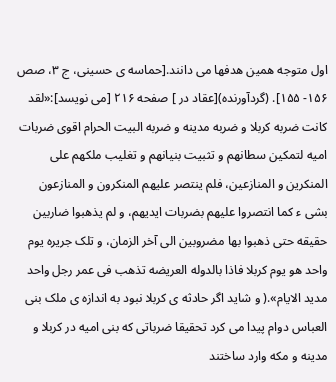اول متوجه همین هدفها می دانند.[حماسه ی حسینی، ج ۳، صص ۱۵۶- ۱۵۵]. (گردآورنده)[عقاد در ] صفحه ۲۱۶ [می نویسد]:«لقد کانت ضربه کربلا و ضربه مدینه و ضربه البیت الحرام اقوی ضربات امیه لتمکین سطانهم و تثبیت بنیانهم و تغلیب ملکهم علی المنکرین و المنازعین، فلم ینتصر علیهم المنکرون و المنازعون بشی ء کما انتصروا علیهم بضربات ایدیهم، و لم یذهبوا ضاربین حقیقه حتی ذهبوا بها مضروبین الی آخر الزمان، و تلک جریره یوم واحد هو یوم کربلا فاذا بالدوله العریضه تذهب فی عمر رجل واحد مدید الایام».( و شاید اگر حادثه ی کربلا نبود به اندازه ی ملک بنی العباس دوام پیدا می کرد تحقیقا ضرباتی که بنی امیه در کربلا و مدینه و مکه وارد ساختند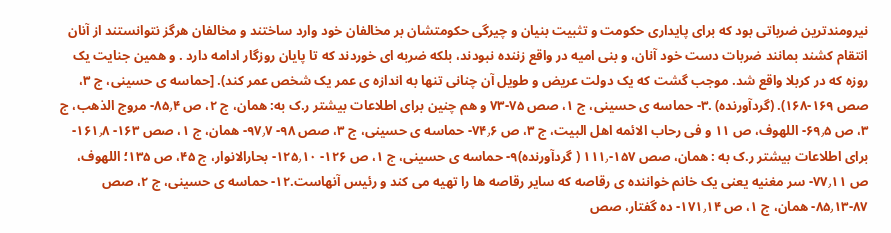نیرومندترین ضرباتی بود که برای پایداری حکومت و تثبیت بنیان و چیرگی حکومتشان بر مخالفان خود وارد ساختند و مخالفان هرگز نتوانستند از آنان انتقام کشند بمانند ضربات دست خود آنان، و بنی امیه در واقع زننده نبودند، بلکه ضربه ای خوردند که تا پایان روزگار ادامه دارد . و همین جنایت یک روزه که در کربلا واقع شد. موجب گشت که یک دولت عریض و طویل آن چنانی تنها به اندازه ی عمر یک شخص عمر کند). [حماسه ی حسینی، ج ۳، صص ۱۶۹-۱۶۸). (گردآورنده) .۳- حماسه ی حسینی، ج ۱، صص ۷۵-۷۳ و هم چنین برای اطلاعات بیشتر ر.ک به: همان، ج ۲، ص ۸۵٫۴- مروج الذهب، ج ۳، ص ۶۹٫۵- اللهوف، ص ۱۱ و فی رحاب الائمه اهل البیت، ج ۳، ص ۷۴٫۶- حماسه ی حسینی، ج ۳، صص ۹۸- ۹۷٫۷- همان، ج ۱، صص ۱۶۳- ۱۶۱٫۸- برای اطلاعات بیشتر ر.ک به : همان، صص ۱۵۷-۱۱۱٫ ( گردآورنده)۹- حماسه ی حسینی، ج ۱، ص ۱۲۶- ۱۲۵٫۱۰- بحارالانوار، ج ۴۵، ص ۱۳۵؛ اللهوف، ص ۷۷٫۱۱- سر مغنیه یعنی یک خانم خواننده ی رقاصه که سایر رقاصه ها را تهیه می کند و رئیس آنهاست.۱۲- حماسه ی حسینی، ج ۲، صص ۸۷-۸۵٫۱۳- همان، ج ۱، ص ۱۷۱٫۱۴- ده گفتار، صص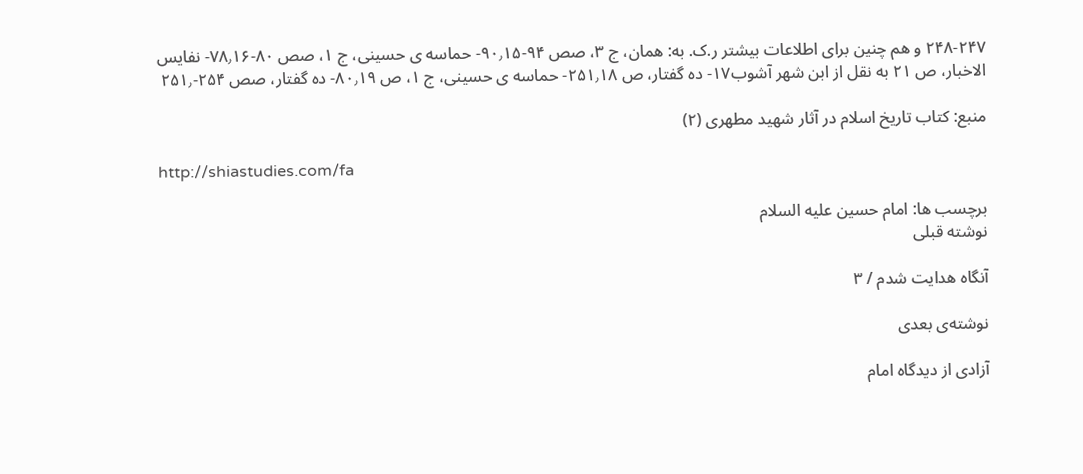۲۴۸-۲۴۷ و هم چنین برای اطلاعات بیشتر ر.ک. به: همان، ج ۳، صص ۹۴-۹۰٫۱۵- حماسه ی حسینی، ج ۱، صص ۸۰-۷۸٫۱۶- نفایس الاخبار، ص ۲۱ به نقل از ابن شهر آشوب۱۷- ده گفتار، ص ۲۵۱٫۱۸- حماسه ی حسینی، ج ۱، ص ۸۰٫۱۹- ده گفتار، صص ۲۵۴-۲۵۱٫

منبع: کتاب تاریخ اسلام در آثار شهید مطهری (۲)

http://shiastudies.com/fa

برچسب ها: امام حسین علیه السلام
نوشته قبلی

آنگاه هدایت شدم / ۳

نوشته‌ی بعدی

آزادی از دیدگاه امام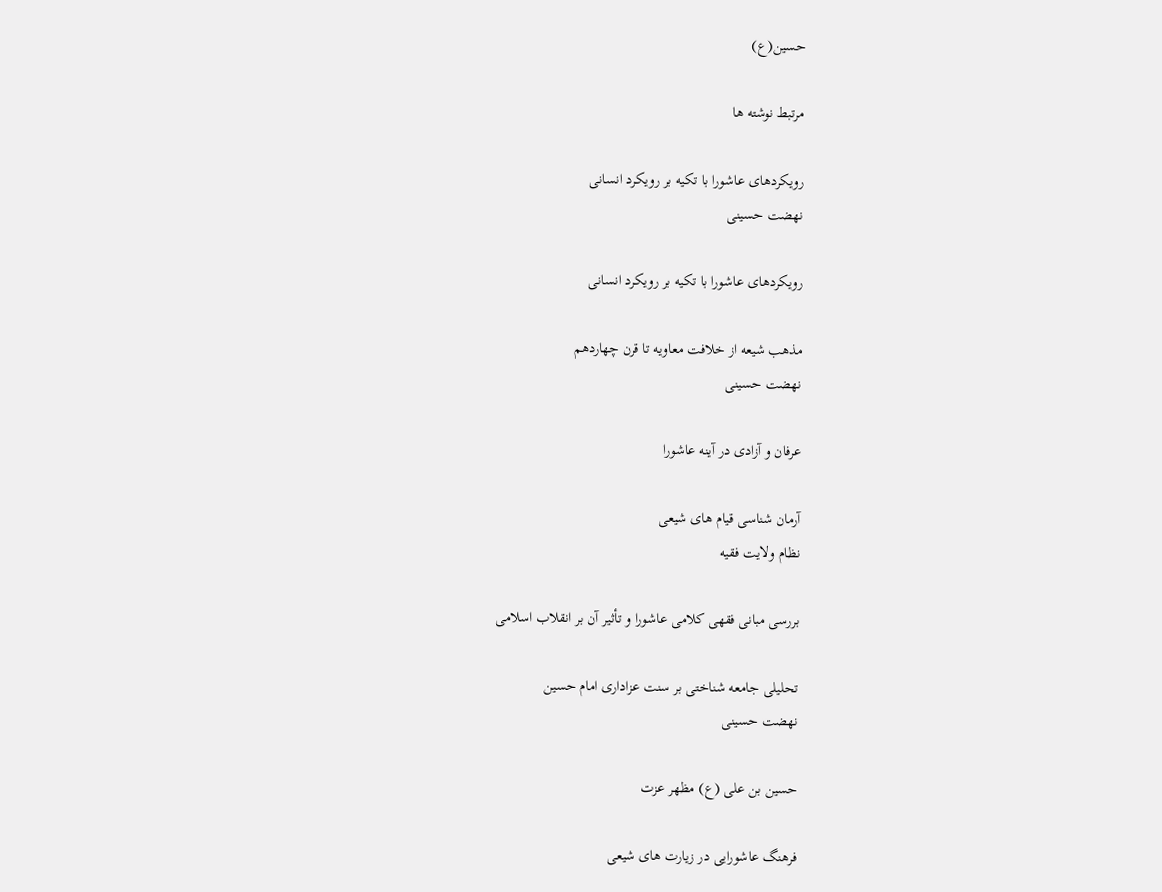حسین(ع)

مرتبط نوشته ها

رویکردهای عاشورا با تکیه بر رویکرد انسانی
نهضت حسینی

رویکردهای عاشورا با تکیه بر رویکرد انسانی

مذهب شیعه از خلافت معاویه تا قرن چهاردهم
نهضت حسینی

عرفان و آزادى در آینه عاشورا

آرمان ‌شناسى قیام‌ هاى شیعى
نظام ولایت فقیه

بررسی مبانی فقهی کلامی عاشورا و تأثیر آن بر انقلاب اسلامی

تحلیلى جامعه شناختى بر سنت عزادارى امام حسین
نهضت حسینی

حسین بن علی (ع) مظهر عزت

فرهنگ عاشورایی در زیارت های شیعی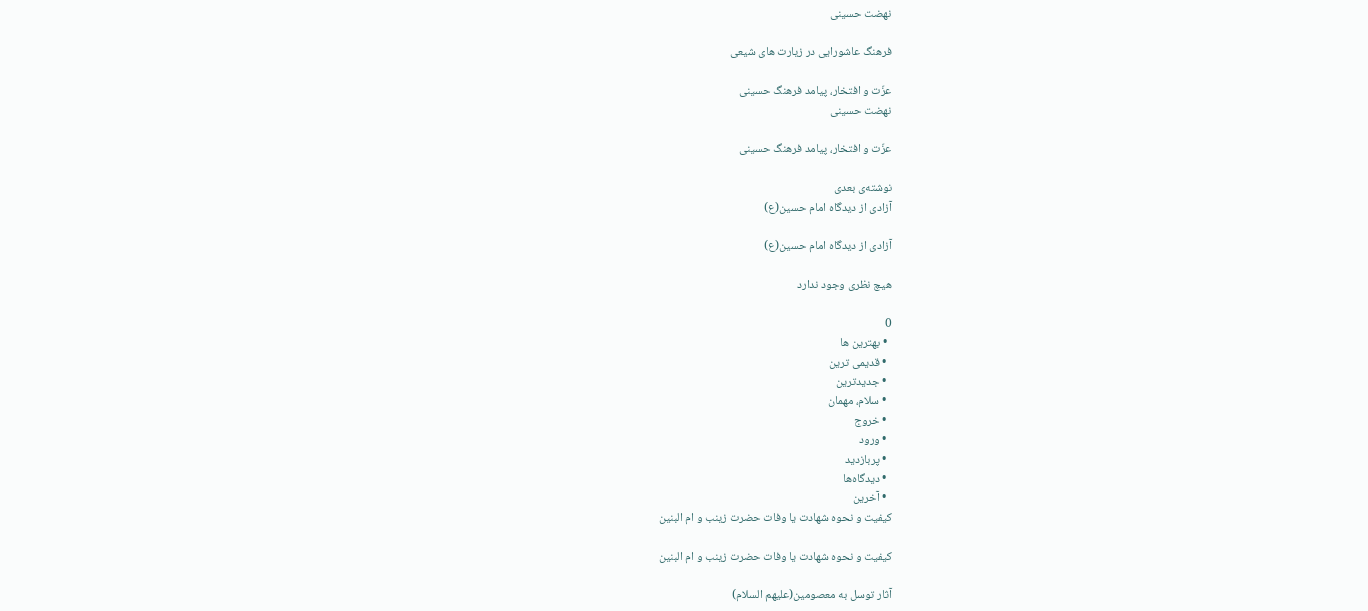نهضت حسینی

فرهنگ عاشورایی در زیارت های شیعی

عزّت و افتخار، پیامد فرهنگ حسینی
نهضت حسینی

عزّت و افتخار، پیامد فرهنگ حسینی

نوشته‌ی بعدی
آزادی از دیدگاه امام حسین(ع)

آزادی از دیدگاه امام حسین(ع)

هیچ نظری وجود ندارد

0
  • بهترین ها
  • قدیمی ترین
  • جدیدترین
  • سلام، مهمان
  • خروج
  • ورود
  • پربازدید
  • دیدگاه‌ها
  • آخرین
کیفیت و نحوه شهادت یا وفات حضرت زینب و ام البنین

کیفیت و نحوه شهادت یا وفات حضرت زینب و ام البنین

آثار توسل به معصومین(علیهم السلام)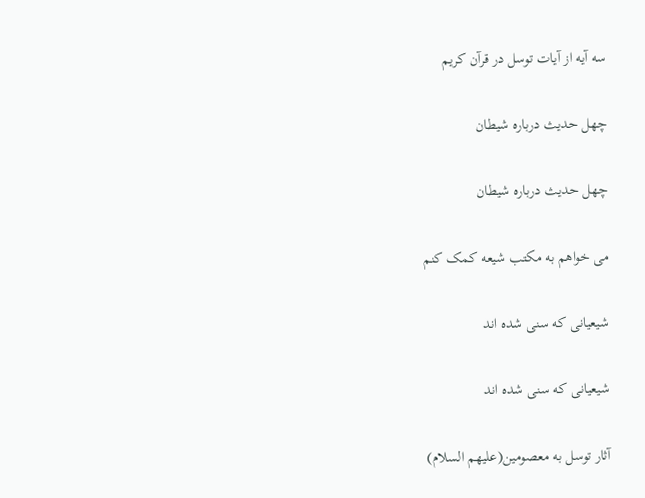سه آیه از آیات توسل در قرآن کریم

چهل حدیث درباره شیطان

چهل حدیث درباره شیطان

می خواهم به مکتب شیعه کمک کنم

شیعیانی که سنی شده اند

شیعیانی که سنی شده اند

آثار توسل به معصومین(علیهم السلام)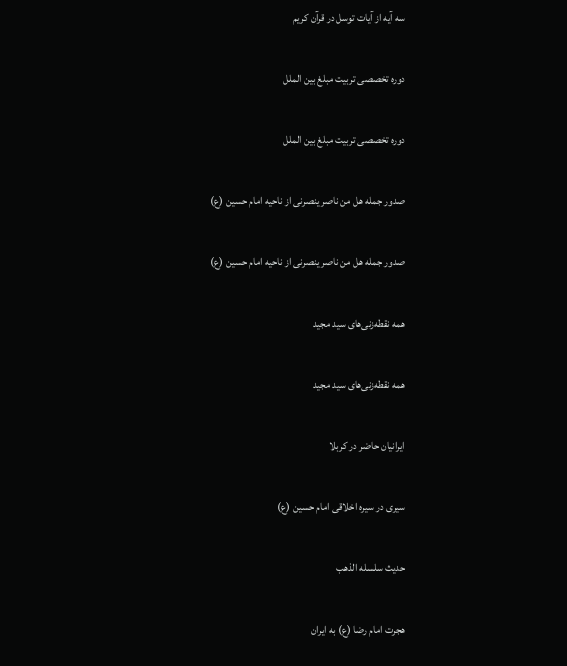سه آیه از آیات توسل در قرآن کریم

دوره تخصصی تربیت مبلغ بین الملل

دوره تخصصی تربیت مبلغ بین الملل

صدور جمله هل من ناصر ینصرنی از ناحیه امام حسین (ع)

صدور جمله هل من ناصر ینصرنی از ناحیه امام حسین (ع)

همه نقطه‌زنی‌های سید مجید

همه نقطه‌زنی‌های سید مجید

ایرانیان حاضر در کربلا

سیری در سیره اخلاقی امام حسین (ع)

حدیث سلسله الذهب

هجرت امام رضا (ع) به ایران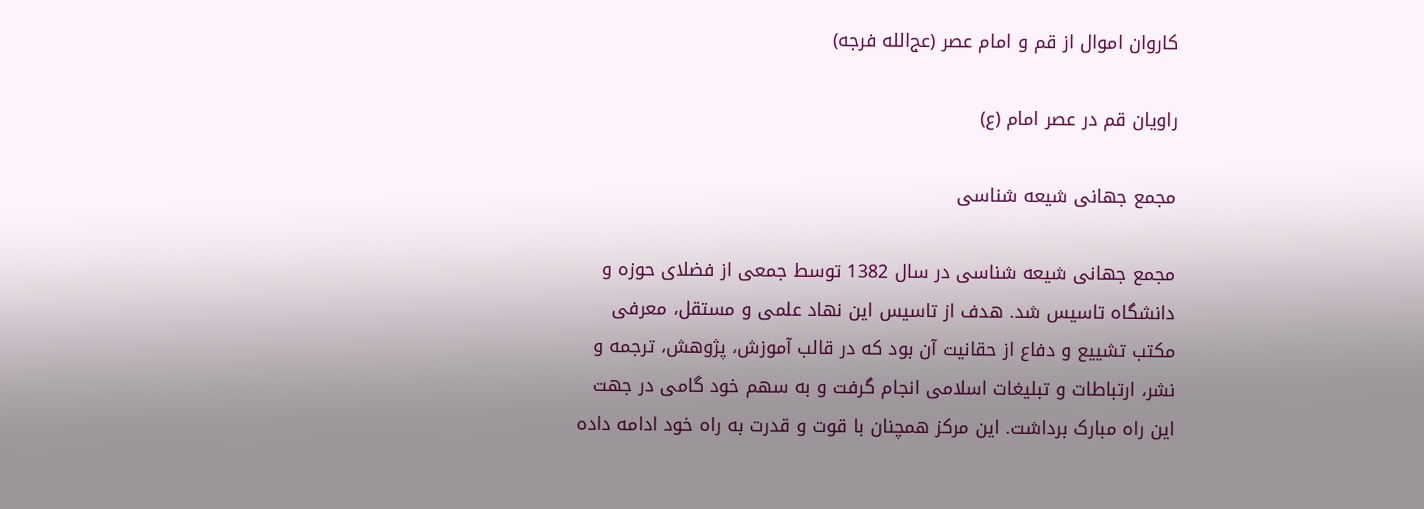کاروان اموال از قم و امام عصر (عج‌الله فرجه)

راویان قم در عصر امام (ع)

مجمع جهانی شیعه شناسی

مجمع جهانی شیعه شناسی در سال 1382 توسط جمعی از فضلای حوزه و دانشگاه تاسیس شد. هدف از تاسیس این نهاد علمی و مستقل، معرفی مکتب تشییع و دفاع از حقانیت آن بود که در قالب آموزش، پژوهش، ترجمه و نشر، ارتباطات و تبلیغات اسلامی انجام گرفت و به سهم خود گامی در جهت این راه مبارک برداشت. این مرکز همچنان با قوت و قدرت به راه خود ادامه داده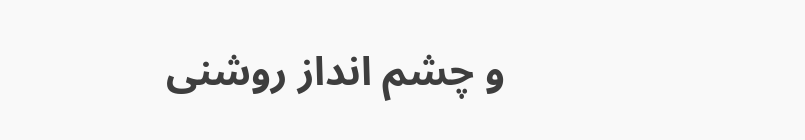و چشم انداز روشنی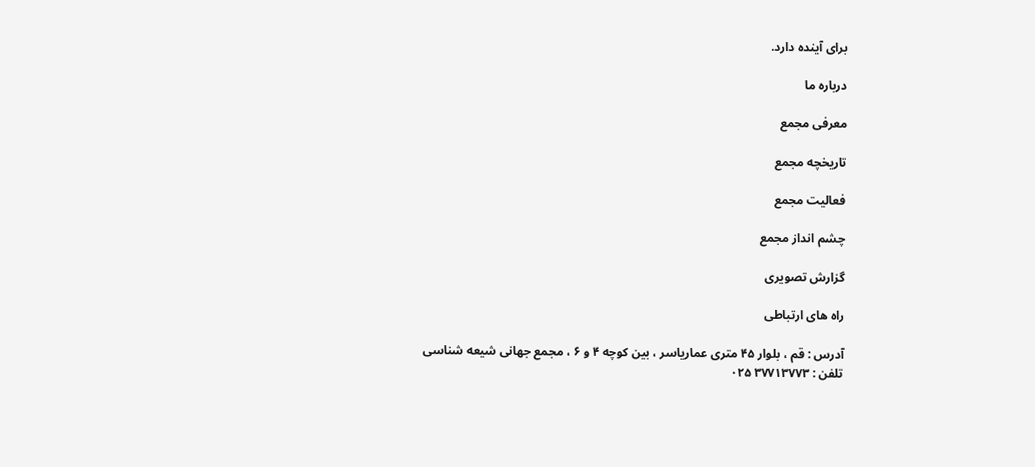برای آینده دارد.

درباره ما

معرفی مجمع

تاریخچه مجمع

فعالیت مجمع

چشم انداز مجمع

گزارش تصویری

راه های ارتباطی

آدرس : قم ، بلوار ۴۵ متری عماریاسر ، بین کوچه ۴ و ۶ ، مجمع جهانی شیعه شناسی
تلفن : ۳۷۷۱۳۷۷۳ ۰۲۵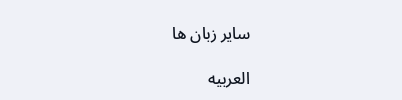سایر زبان ها

العربیه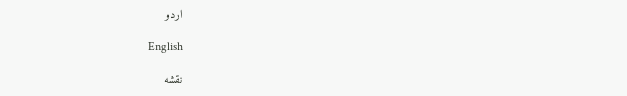اردو

English

نقشه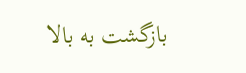بازگشت به بالا